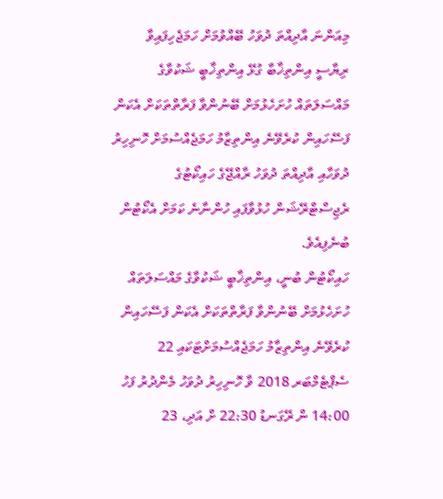މިއަންނަ އާދިއްތަ ދުވަހު ބޭއްވުމަށް ހަމަޖެހިފައިވާ ރިޔާސީ އިންތިޚާބާ ގުޅޭ އިންތިޚާބީ ޝަކުވާގެ މައްސަލަތައް ހުށަހެޅުމަށް ބޭނުންވާ ފަރާތްތަކަށް އެކަން ފަސޭހައިން ކުރެވޭނެ އިންތިޒާމު ހަމަޖެއްސުމަށް ހޮނިހިރު ދުވަހާއި އާދިއްތަ ދުވަހު ރާއްޖޭގެ ހައިކޯޓުގެ ރެޖިސްޓްރޭޝަން ހުޅުވާފައި ހުންނާނެ ކަމަށް އެކޯޓުން ބުނެފިއެވެ.
ހައިކޯޓުން ބުނީ، އިންތިޚާބީ ޝަކުވާގެ މައްސަލަތައް ހުށަހެޅުމަށް ބޭނުންވާ ފަރާތްތަކަށް އެކަން ފަސޭހައިން ކުރެވޭނެ އިންތިޒާމު ހަމަޖެއްސުމަށްޓަކައި 22 ސެޕްޓެމްބަރ 2018 ވާ ހޮނިހިރު ދުވަހު މެންދުރު ފަހު 14:00 ން ރޭގަނޑު 22:30 ށް އަދި، 23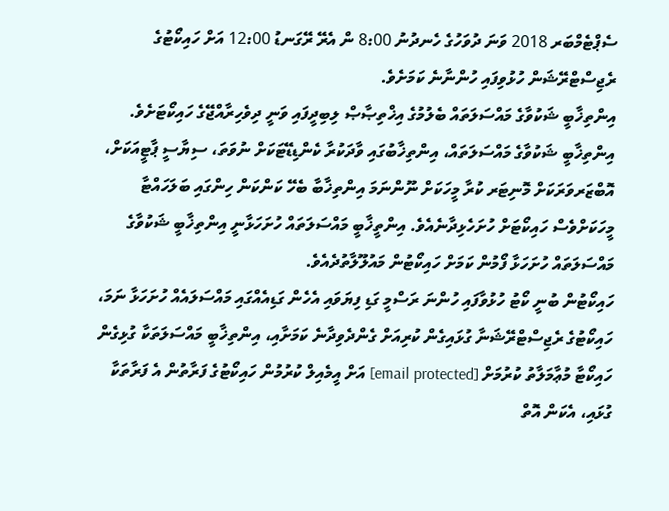ސެޕްޓެމްބަރ 2018 ވަނަ ދުވަހުގެ ހެނދުނު 8:00 ން އެރޭ ރޭގަނޑު 12:00 އަށް ހައިކޯޓުގެ ރެޖިސްޓްރޭޝަން ހުޅުވިފައި ހުންނާނެ ކަމަށެވެ.
އިންތިޚާބީ ޝަކުވާގެ މައްސަލަތައް ބެލުމުގެ އިޚްތިޞާޞް ލިބިދީފައި ވަނީ ދިވެހިރާއްޖޭގެ ހައިކޯޓަށެވެ. އިންތިޚާބީ ޝަކުވާގެ މައްސަލަތައް، އިންތިޚާބުގައި ވާދަކުރާ ކެންޑިޑޭޓަކަށް ނުވަތަ، ސިޔާސީ ޕާޓީއަކަށް، އޮބްޒަރވަރަކަށް މޮނިޓަރ ކުރާ މީހަކަށް ނޫންނަމަ އިންތިޚާބާ ބެހޭ ކަންކަން ހިންގައި ބަލަހައްޓާ މީހަކަށްވެސް ހައިކޯޓަށް ހުށަހެޅިދާނެއެވެ. އިންތީޚާބީ މައްސަލަތައް ހުށަހަޅާނީ އިންތިޚާބީ ޝަކުވާގެ މައްސަލަތައް ހުށަހަޅާ ފޯމުން ކަމަށް ހައިކޯޓުން މައުލޫލާތުދެއެވެ.
ހައިކޯޓުން ބުނީ ކޯޓު ހުޅުވާފައި ހުންނަ ރަސްމީ ގަޑި ފިޔަވައި އެހެން ގަޑިއެއްގައި މައްސަލައެއް ހުށަހަޅާ ނަމަ، ހައިކޯޓުގެ ރެޖިސްޓްރޭޝަނާ ގުޅައިގެން ކުރިއަށް ގެންދެވިދާނެ ކަމަށާއި، އިންތިޚާބީ މައްސަލަތަކާ ގުޅިގެން ހައިކޯޓާ މުޢާމަލާތު ކުރުމަށް [email protected] އަށް އީމެއިލް ކުރުމުން ހައިކޯޓުގެ ފަރާތުން އެ ފަރާތަކާ ގުޅައި، އެކަން އޮތް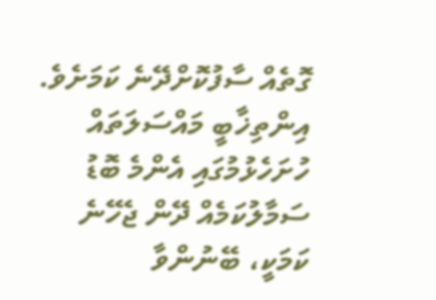ގޮތެއް ސާފުކޮށްދޭނެ ކަމަށެވެ.
އިންތިޚާބީ މައްސަލަތައް ހުށަހެޅުމުގައި އެންމެ ބޮޑު ސަމާލުކަމެއް ދޭން ޖެހޭނެ ކަމަކީ، ބޭނުންވާ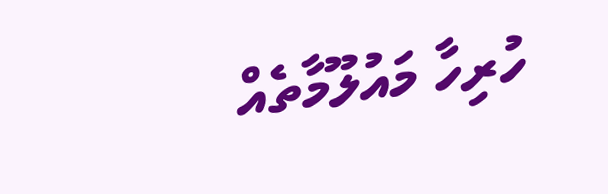ހުރިހާ މައުލޫމާތެއް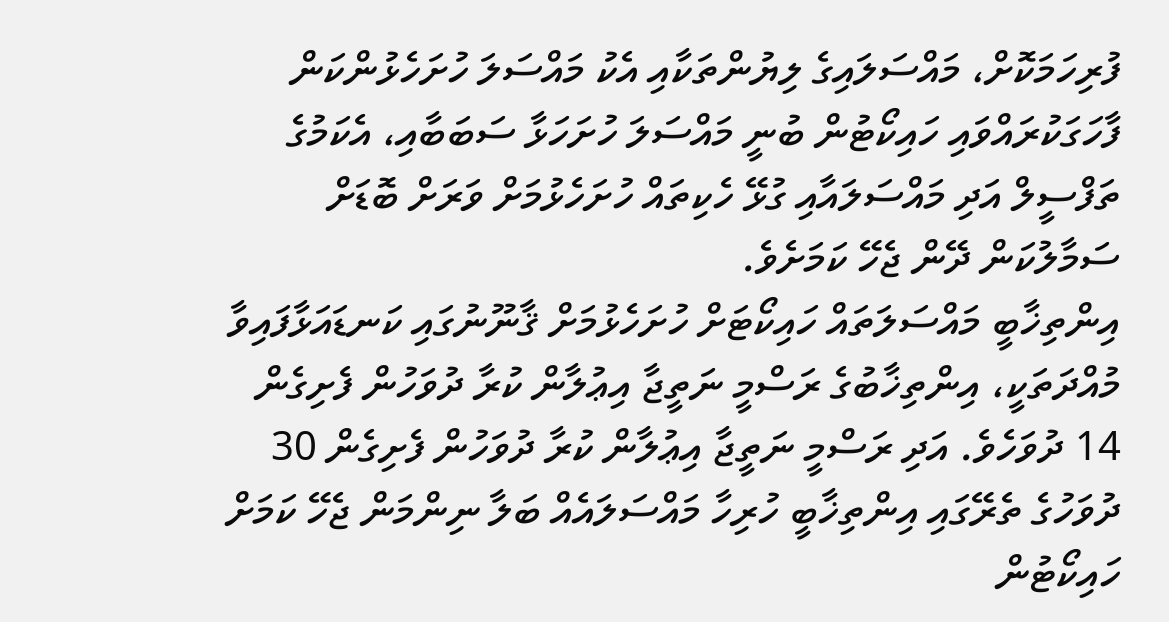ފުރިހަމަކޮށް، މައްސަލައިގެ ލިޔުންތަކާއި އެކު މައްސަލަ ހުށަހެޅުންކަން ފާހަގަކުރައްވައި ހައިކޯޓުން ބުނީ މައްސަލަ ހުށަހަޅާ ސަބަބާއި، އެކަމުގެ ތަފްސީލް އަދި މައްސަލައާއި ގުޅޭ ހެކިތައް ހުށަހެޅުމަށް ވަރަށް ބޮޑަށް ސަމާލުކަން ދޭން ޖެހޭ ކަމަށެވެ.
އިންތިޚާބީ މައްސަލަތައް ހައިކޯޓަށް ހުށަހެޅުމަށް ޤާނޫނުގައި ކަނޑައަޅާފައިވާ މުއްދަތަކީ، އިންތިޚާބުގެ ރަސްމީ ނަތީޖާ އިޢުލާން ކުރާ ދުވަހުން ފެށިގެން 14 ދުވަހެވެ. އަދި ރަސްމީ ނަތީޖާ އިޢުލާން ކުރާ ދުވަހުން ފެށިގެން 30 ދުވަހުގެ ތެރޭގައި އިންތިޚާބީ ހުރިހާ މައްސަލައެއް ބަލާ ނިންމަން ޖެހޭ ކަމަށް ހައިކޯޓުން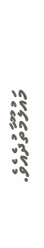މައުލޫމާތުދެއެވެ.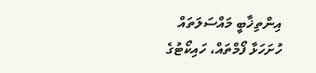އިންތިޚާބީ މައްސަލަތައް ހުށަހަޅާ ފޯމްތައް، ހައިކޯޓުގެ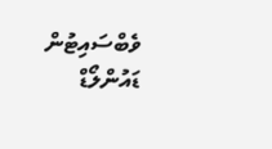ވެބްސައިޓުން ޑައުންލޯޑް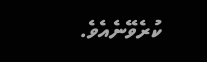ކުރެވޭނެއެވެ.